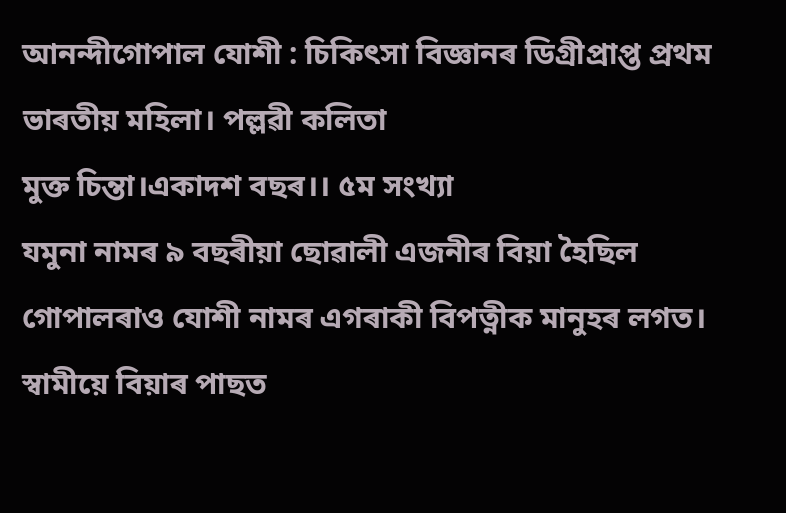আনন্দীগোপাল যোশী : চিকিৎসা বিজ্ঞানৰ ডিগ্ৰীপ্ৰাপ্ত প্ৰথম ভাৰতীয় মহিলা। পল্লৱী কলিতা
মুক্ত চিন্তা।একাদশ বছৰ।। ৫ম সংখ্যা
যমুনা নামৰ ৯ বছৰীয়া ছোৱালী এজনীৰ বিয়া হৈছিল গোপালৰাও যোশী নামৰ এগৰাকী বিপত্নীক মানুহৰ লগত। স্বামীয়ে বিয়াৰ পাছত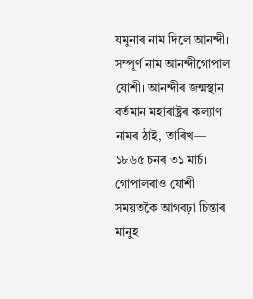যমুনাৰ নাম দিলে আনন্দী। সম্পূৰ্ণ নাম আনন্দীগোপাল যোশী। আনন্দীৰ জন্মস্থান বৰ্তমান মহাৰাষ্ট্ৰৰ কল্যাণ নামৰ ঠাই, তাৰিখ— ১৮৬৫ চনৰ ৩১ মাৰ্চ।
গোপালৰাও যোশী সময়তকৈ আগবঢ়া চিন্তাৰ মানুহ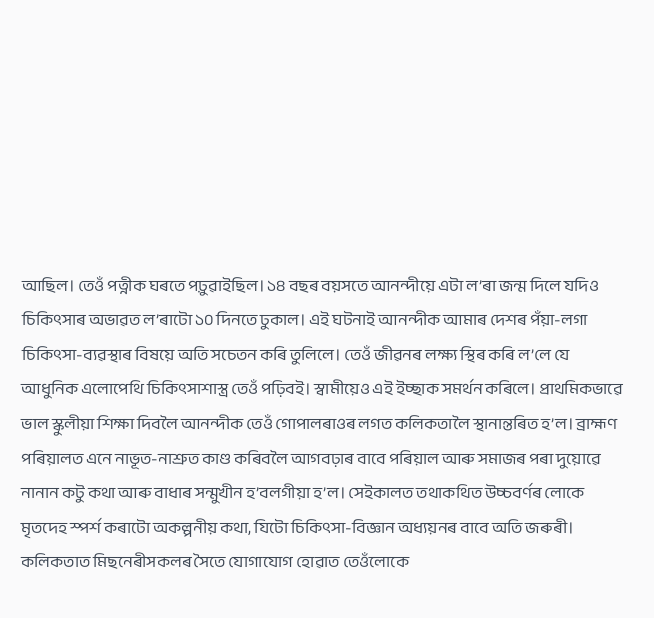আছিল। তেওঁ পত্নীক ঘৰতে পঢ়ুৱাইছিল। ১৪ বছৰ বয়সতে আনন্দীয়ে এটা ল’ৰা জন্ম দিলে যদিও চিকিৎসাৰ অভাৱত ল’ৰাটো ১০ দিনতে ঢুকাল। এই ঘটনাই আনন্দীক আমাৰ দেশৰ পঁয়া-লগা চিকিৎসা-ব্যৱস্থাৰ বিষয়ে অতি সচেতন কৰি তুলিলে। তেওঁ জীৱনৰ লক্ষ্য স্থিৰ কৰি ল’লে যে আধুনিক এলোপেথি চিকিৎসাশাস্ত্ৰ তেওঁ পঢ়িবই। স্বামীয়েও এই ইচ্ছাক সমৰ্থন কৰিলে। প্ৰাথমিকভাৱে ভাল স্কুলীয়া শিক্ষা দিবলৈ আনন্দীক তেওঁ গোপালৰাওৰ লগত কলিকতালৈ স্থানান্তৰিত হ’ল। ব্ৰাহ্মণ পৰিয়ালত এনে নাভূত-নাশ্ৰুত কাণ্ড কৰিবলৈ আগবঢ়াৰ বাবে পৰিয়াল আৰু সমাজৰ পৰা দুয়োৱে নানান কটু কথা আৰু বাধাৰ সন্মুখীন হ’বলগীয়া হ’ল। সেইকালত তথাকথিত উচ্চবৰ্ণৰ লোকে মৃতদেহ স্পৰ্শ কৰাটো অকল্পনীয় কথা, যিটো চিকিৎসা-বিজ্ঞান অধ্যয়নৰ বাবে অতি জৰুৰী।
কলিকতাত মিছনেৰীসকলৰ সৈতে যোগাযোগ হোৱাত তেওঁলোকে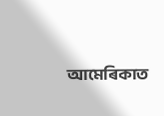আমেৰিকাত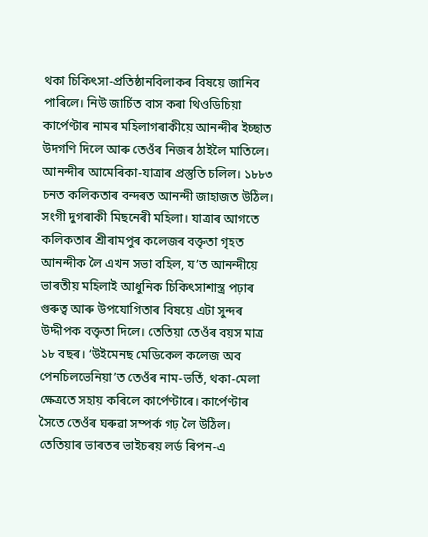থকা চিকিৎসা-প্ৰতিষ্ঠানবিলাকৰ বিষয়ে জানিব পাৰিলে। নিউ জাৰ্চিত বাস কৰা থিওডিচিয়া কাৰ্পেণ্টাৰ নামৰ মহিলাগৰাকীয়ে আনন্দীৰ ইচ্ছাত উদগণি দিলে আৰু তেওঁৰ নিজৰ ঠাইলৈ মাতিলে। আনন্দীৰ আমেৰিকা-যাত্ৰাৰ প্ৰস্তুতি চলিল। ১৮৮৩ চনত কলিকতাৰ বন্দৰত আনন্দী জাহাজত উঠিল। সংগী দুগৰাকী মিছনেৰী মহিলা। যাত্ৰাৰ আগতে কলিকতাৰ শ্ৰীৰামপুৰ কলেজৰ বক্তৃতা গৃহত আনন্দীক লৈ এখন সভা বহিল, য’ত আনন্দীয়ে ভাৰতীয় মহিলাই আধুনিক চিকিৎসাশাস্ত্ৰ পঢ়াৰ গুৰুত্ব আৰু উপযোগিতাৰ বিষয়ে এটা সুন্দৰ উদ্দীপক বক্তৃতা দিলে। তেতিয়া তেওঁৰ বয়স মাত্ৰ ১৮ বছৰ। ‘উইমেনছ মেডিকেল কলেজ অব পেনচিলভেনিয়া’ত তেওঁৰ নাম-ভৰ্তি, থকা-মেলা ক্ষেত্ৰতে সহায় কৰিলে কাৰ্পেণ্টাৰে। কাৰ্পেণ্টাৰ সৈতে তেওঁৰ ঘৰুৱা সম্পৰ্ক গঢ় লৈ উঠিল। তেতিয়াৰ ভাৰতৰ ভাইচৰয় লৰ্ড ৰিপন-এ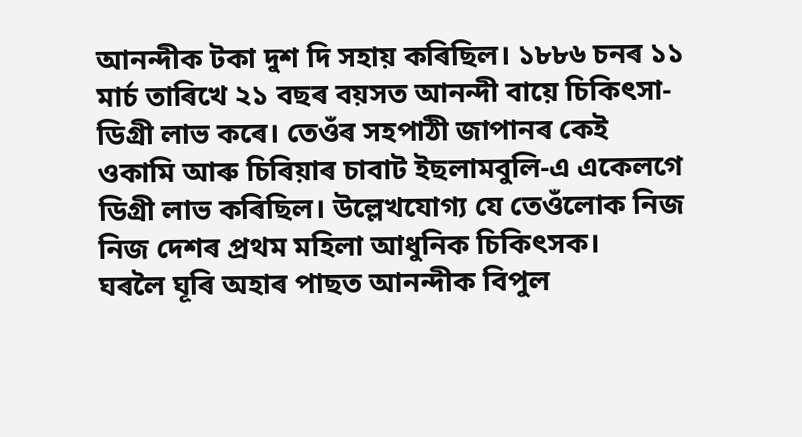আনন্দীক টকা দুশ দি সহায় কৰিছিল। ১৮৮৬ চনৰ ১১ মাৰ্চ তাৰিখে ২১ বছৰ বয়সত আনন্দী বায়ে চিকিৎসা-ডিগ্ৰী লাভ কৰে। তেওঁৰ সহপাঠী জাপানৰ কেই ওকামি আৰু চিৰিয়াৰ চাবাট ইছলামবুলি-এ একেলগে ডিগ্ৰী লাভ কৰিছিল। উল্লেখযোগ্য যে তেওঁলোক নিজ নিজ দেশৰ প্ৰথম মহিলা আধুনিক চিকিৎসক।
ঘৰলৈ ঘূৰি অহাৰ পাছত আনন্দীক বিপুল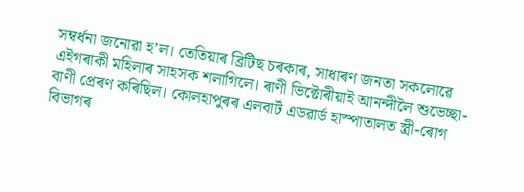সম্বৰ্ধনা জনোৱা হ’ল। তেতিয়াৰ ব্ৰিটিছ চৰকাৰ, সাধাৰণ জনতা সকলোৱে এইগৰাকী মহিলাৰ সাহসক শলাগিলে। ৰাণী ভিক্টোৰীয়াই আনন্দীলৈ শুভেচ্ছা-বাণী প্ৰেৰণ কৰিছিল। কোলহাপুৰৰ এলবাৰ্ট এডৱাৰ্ড হাস্পাতালত স্ত্ৰী-ৰোগ বিভাগৰ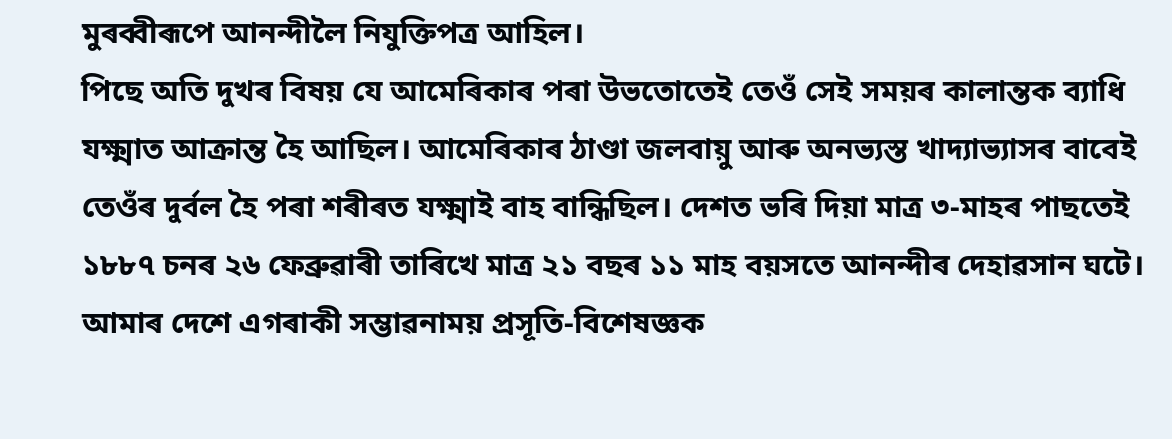মুৰব্বীৰূপে আনন্দীলৈ নিযুক্তিপত্ৰ আহিল।
পিছে অতি দুখৰ বিষয় যে আমেৰিকাৰ পৰা উভতোতেই তেওঁ সেই সময়ৰ কালান্তক ব্যাধি যক্ষ্মাত আক্ৰান্ত হৈ আছিল। আমেৰিকাৰ ঠাণ্ডা জলবায়ু আৰু অনভ্যস্ত খাদ্যাভ্যাসৰ বাবেই তেওঁৰ দুৰ্বল হৈ পৰা শৰীৰত যক্ষ্মাই বাহ বান্ধিছিল। দেশত ভৰি দিয়া মাত্ৰ ৩-মাহৰ পাছতেই ১৮৮৭ চনৰ ২৬ ফেব্ৰুৱাৰী তাৰিখে মাত্ৰ ২১ বছৰ ১১ মাহ বয়সতে আনন্দীৰ দেহাৱসান ঘটে। আমাৰ দেশে এগৰাকী সম্ভাৱনাময় প্ৰসূতি-বিশেষজ্ঞক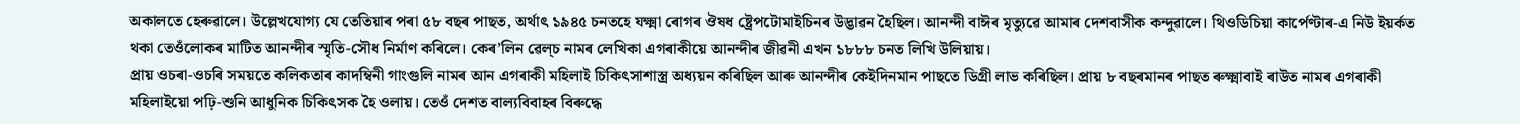অকালতে হেৰুৱালে। উল্লেখযোগ্য যে তেতিয়াৰ পৰা ৫৮ বছৰ পাছত, অৰ্থাৎ ১৯৪৫ চনতহে যক্ষ্মা ৰোগৰ ঔষধ ষ্ট্ৰেপটোমাইচিনৰ উদ্ভাৱন হৈছিল। আনন্দী বাঈৰ মৃত্যুৱে আমাৰ দেশবাসীক কন্দুৱালে। থিওডিচিয়া কাৰ্পেণ্টাৰ-এ নিউ ইয়ৰ্কত থকা তেওঁলোকৰ মাটিত আনন্দীৰ স্মৃতি-সৌধ নিৰ্মাণ কৰিলে। কেৰ’লিন ৱেল্চ নামৰ লেখিকা এগৰাকীয়ে আনন্দীৰ জীৱনী এখন ১৮৮৮ চনত লিখি উলিয়ায়।
প্ৰায় ওচৰা-ওচৰি সময়তে কলিকতাৰ কাদম্বিনী গাংগুলি নামৰ আন এগৰাকী মহিলাই চিকিৎসাশাস্ত্ৰ অধ্যয়ন কৰিছিল আৰু আনন্দীৰ কেইদিনমান পাছতে ডিগ্ৰী লাভ কৰিছিল। প্ৰায় ৮ বছৰমানৰ পাছত ৰুক্ষ্মাবাই ৰাউত নামৰ এগৰাকী মহিলাইয়ো পঢ়ি-শুনি আধুনিক চিকিৎসক হৈ ওলায়। তেওঁ দেশত বাল্যবিবাহৰ বিৰুদ্ধে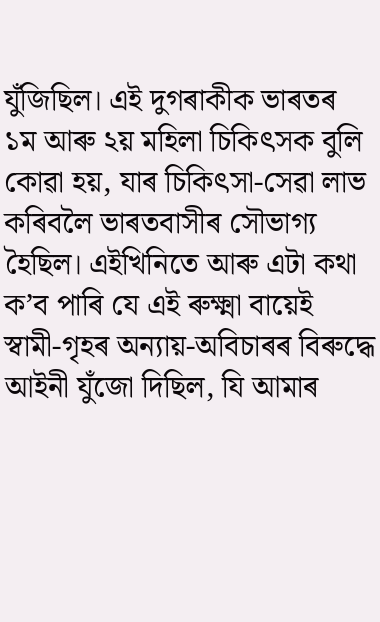যুঁজিছিল। এই দুগৰাকীক ভাৰতৰ ১ম আৰু ২য় মহিলা চিকিৎসক বুলি কোৱা হয়, যাৰ চিকিৎসা-সেৱা লাভ কৰিবলৈ ভাৰতবাসীৰ সৌভাগ্য হৈছিল। এইখিনিতে আৰু এটা কথা ক’ব পাৰি যে এই ৰুক্ষ্মা বায়েই স্বামী-গৃহৰ অন্যায়-অবিচাৰৰ বিৰুদ্ধে আইনী যুঁজো দিছিল, যি আমাৰ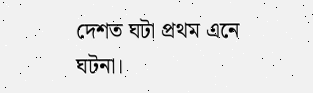দেশত ঘটা প্ৰথম এনে ঘটনা।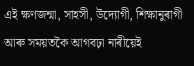এই ক্ষণজন্মা, সাহসী, উদ্যোগী, শিক্ষানুৰাগী আৰু সময়তকৈ আগবঢ়া নাৰীয়েই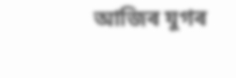আজিৰ যুগৰ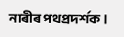নাৰীৰ পথপ্ৰদৰ্শক।